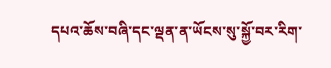དཔའ་ཆོས་བཞི་དང་ལྡན་ན་ཡོངས་སུ་སྐྱོ་བར་རིག་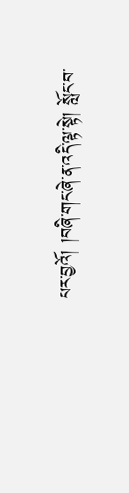པར་བྱའོ། །བཞི་གང་ཞེ་ན་འདི་ལྟ་སྟེ། སློང་བ་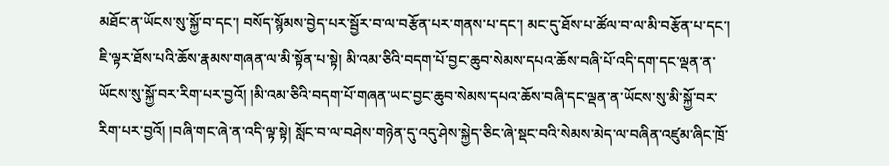མཐོང་ན་ཡོངས་སུ་སྐྱོ་བ་དང་། བསོད་སྙོམས་བྱེད་པར་སྦྱོར་བ་ལ་བརྩོན་པར་གནས་པ་དང་། མང་དུ་ཐོས་པ་ཚོལ་བ་ལ་མི་བརྩོན་པ་དང་། ཇི་ལྟར་ཐོས་པའི་ཆོས་རྣམས་གཞན་ལ་མི་སྟོན་པ་སྟེ། མི་འམ་ཅིའི་བདག་པོ་བྱང་ཆུབ་སེམས་དཔའ་ཆོས་བཞི་པོ་འདི་དག་དང་ལྡན་ན་ཡོངས་སུ་སྐྱོ་བར་རིག་པར་བྱའོ། །མི་འམ་ཅིའི་བདག་པོ་གཞན་ཡང་བྱང་ཆུབ་སེམས་དཔའ་ཆོས་བཞི་དང་ལྡན་ན་ཡོངས་སུ་མི་སྐྱོ་བར་རིག་པར་བྱའོ། །བཞི་གང་ཞེ་ན་འདི་ལྟ་སྟེ། སློང་བ་ལ་བཤེས་གཉེན་དུ་འདུ་ཤེས་སྐྱེད་ཅིང་ཞེ་སྡང་བའི་སེམས་མེད་ལ་བཞིན་འཛུམ་ཞིང་ཁྲོ་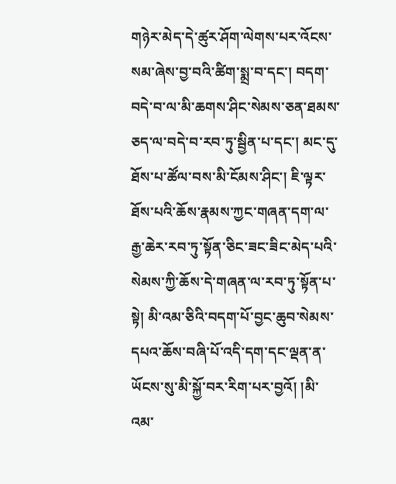གཉེར་མེད་དེ་ཚུར་ཤོག་ལེགས་པར་འོངས་སམ་ཞེས་བྱ་བའི་ཚིག་སྨྲ་བ་དང་། བདག་བདེ་བ་ལ་མི་ཆགས་ཤིང་སེམས་ཅན་ཐམས་ཅད་ལ་བདེ་བ་རབ་ཏུ་སྦྱིན་པ་དང་། མང་དུ་ཐོས་པ་ཚོལ་བས་མི་ངོམས་ཤིང་། ཇི་ལྟར་ཐོས་པའི་ཆོས་རྣམས་ཀྱང་གཞན་དག་ལ་རྒྱ་ཆེར་རབ་ཏུ་སྟོན་ཅིང་ཟང་ཟིང་མེད་པའི་སེམས་ཀྱི་ཆོས་དེ་གཞན་ལ་རབ་ཏུ་སྟོན་པ་སྟེ། མི་འམ་ཅིའི་བདག་པོ་བྱང་ཆུབ་སེམས་དཔའ་ཆོས་བཞི་པོ་འདི་དག་དང་ལྡན་ན་ཡོངས་སུ་མི་སྐྱོ་བར་རིག་པར་བྱའོ། །མི་འམ་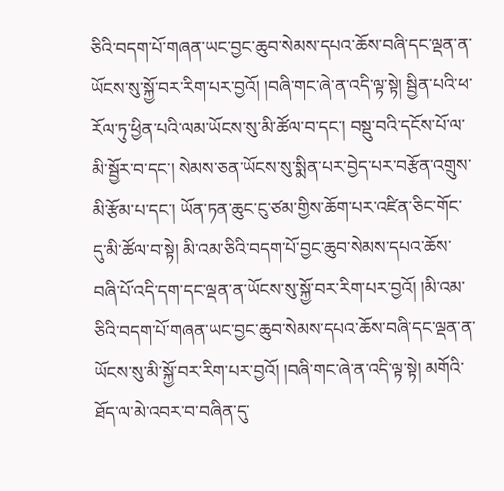ཅིའི་བདག་པོ་གཞན་ཡང་བྱང་ཆུབ་སེམས་དཔའ་ཆོས་བཞི་དང་ལྡན་ན་ཡོངས་སུ་སྐྱོ་བར་རིག་པར་བྱའོ། །བཞི་གང་ཞེ་ན་འདི་ལྟ་སྟེ། སྦྱིན་པའི་ཕ་རོལ་ཏུ་ཕྱིན་པའི་ལམ་ཡོངས་སུ་མི་ཚོལ་བ་དང་། བསྡུ་བའི་དངོས་པོ་ལ་མི་སྦྱོར་བ་དང་། སེམས་ཅན་ཡོངས་སུ་སྨིན་པར་བྱེད་པར་བརྩོན་འགྲུས་མི་རྩོམ་པ་དང་། ཡོན་ཏན་ཆུང་ངུ་ཙམ་གྱིས་ཆོག་པར་འཛིན་ཅིང་གོང་དུ་མི་ཚོལ་བ་སྟེ། མི་འམ་ཅིའི་བདག་པོ་བྱང་ཆུབ་སེམས་དཔའ་ཆོས་བཞི་པོ་འདི་དག་དང་ལྡན་ན་ཡོངས་སུ་སྐྱོ་བར་རིག་པར་བྱའོ། །མི་འམ་ཅིའི་བདག་པོ་གཞན་ཡང་བྱང་ཆུབ་སེམས་དཔའ་ཆོས་བཞི་དང་ལྡན་ན་ཡོངས་སུ་མི་སྐྱོ་བར་རིག་པར་བྱའོ། །བཞི་གང་ཞེ་ན་འདི་ལྟ་སྟེ། མགོའི་ཐོད་ལ་མེ་འབར་བ་བཞིན་དུ་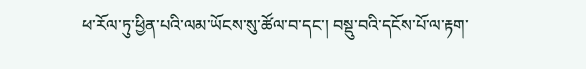ཕ་རོལ་ཏུ་ཕྱིན་པའི་ལམ་ཡོངས་སུ་ཚོལ་བ་དང་། བསྡུ་བའི་དངོས་པོ་ལ་རྟག་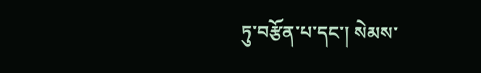ཏུ་བརྩོན་པ་དང་། སེམས་